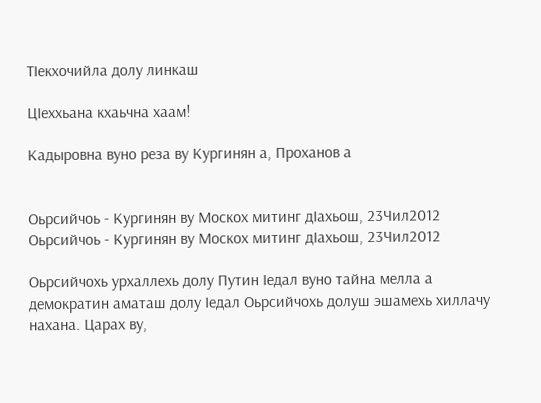ТIекхочийла долу линкаш

ЦIеххьана кхаьчна хаам!

Кадыровна вуно реза ву Кургинян а, Проханов а


Оьрсийчоь - Кургинян ву Москох митинг дIахьош, 23Чил2012
Оьрсийчоь - Кургинян ву Москох митинг дIахьош, 23Чил2012

Оьрсийчохь урхаллехь долу Путин Iедал вуно тайна мелла а демократин аматаш долу Iедал Оьрсийчохь долуш эшамехь хиллачу нахана. Царах ву,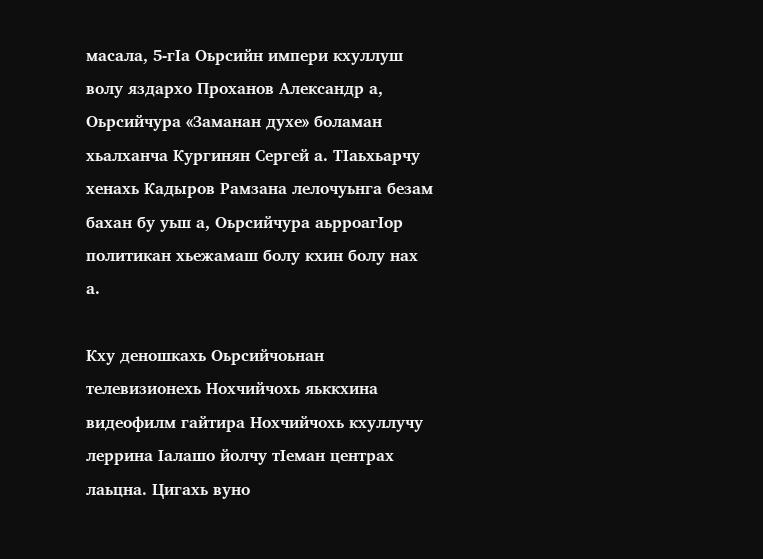масала, 5-гIа Оьрсийн импери кхуллуш волу яздархо Проханов Александр а, Оьрсийчура «Заманан духе» боламан хьалханча Кургинян Сергей а. ТIаьхьарчу хенахь Кадыров Рамзана лелочуьнга безам бахан бу уьш а, Оьрсийчура аьрроагIор политикан хьежамаш болу кхин болу нах а.

Кху деношкахь Оьрсийчоьнан телевизионехь Нохчийчохь яьккхина видеофилм гайтира Нохчийчохь кхуллучу леррина Iалашо йолчу тIеман центрах лаьцна. Цигахь вуно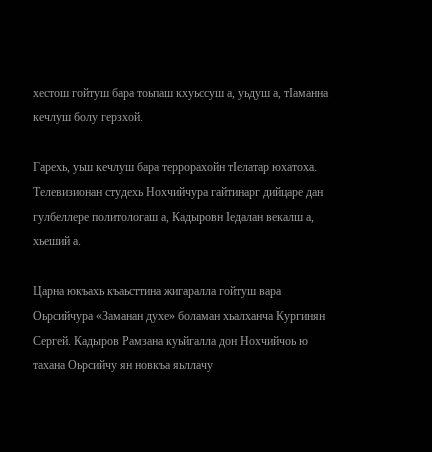хестош гойтуш бара тоьпаш кхуьссуш а, уьдуш а, тIаманна кечлуш болу герзхой.

Гарехь, уьш кечлуш бара террорахойн тIелатар юхатоха. Телевизионан студехь Нохчийчура гайтинарг дийцаре дан гулбеллере политологаш а, Кадыровн Iедалан векалш а, хьеший а.

Царна юкъахь къаьсттина жигаралла гойтуш вара Оьрсийчура «Заманан духе» боламан хьалханча Кургинян Сергей. Кадыров Рамзана куьйгалла дон Нохчийчоь ю тахана Оьрсийчу ян новкъа яьллачу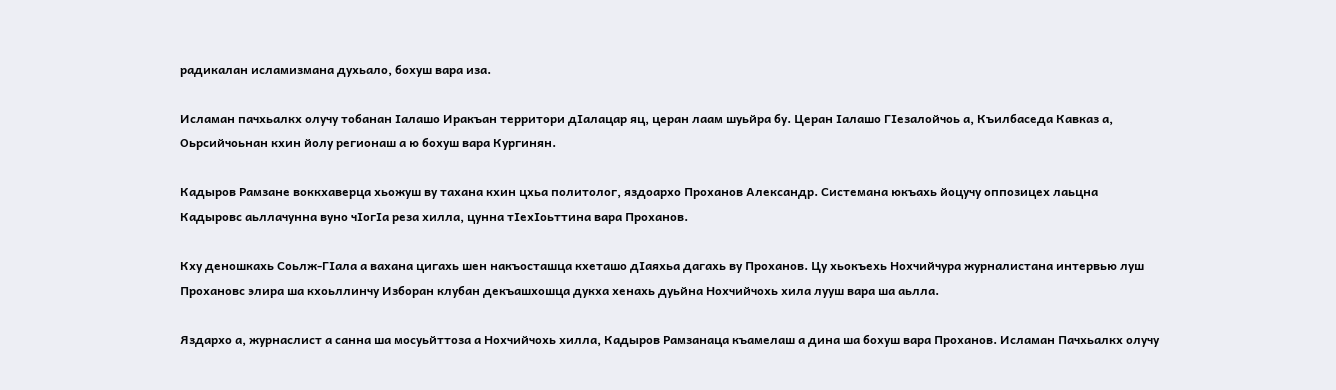радикалан исламизмана духьало, бохуш вара иза.

Исламан пачхьалкх олучу тобанан Iалашо Иракъан территори дIалацар яц, церан лаам шуьйра бу. Церан Iалашо ГIезалойчоь а, Къилбаседа Кавказ а, Оьрсийчоьнан кхин йолу регионаш а ю бохуш вара Кургинян.

Кадыров Рамзане воккхаверца хьожуш ву тахана кхин цхьа политолог, яздоархо Проханов Александр. Системана юкъахь йоцучу оппозицех лаьцна Кадыровс аьллачунна вуно чIогIа реза хилла, цунна тIехIоьттина вара Проханов.

Кху деношкахь Соьлж-ГIала а вахана цигахь шен накъосташца кхеташо дIаяхьа дагахь ву Проханов. Цу хьокъехь Нохчийчура журналистана интервью луш Прохановс элира ша кхоьллинчу Изборан клубан декъашхошца дукха хенахь дуьйна Нохчийчохь хила лууш вара ша аьлла.

Яздархо а, журнаслист а санна ша мосуьйттоза а Нохчийчохь хилла, Кадыров Рамзанаца къамелаш а дина ша бохуш вара Проханов. Исламан Пачхьалкх олучу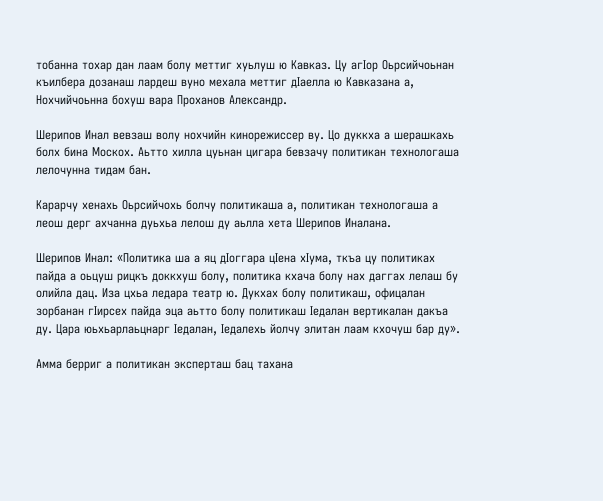тобанна тохар дан лаам болу меттиг хуьлуш ю Кавказ. Цу агIор Оьрсийчоьнан къилбера дозанаш лардеш вуно мехала меттиг дIаелла ю Кавказана а, Нохчийчоьнна бохуш вара Проханов Александр.

Шерипов Инал вевзаш волу нохчийн кинорежиссер ву. Цо дуккха а шерашкахь болх бина Москох. Аьтто хилла цуьнан цигара бевзачу политикан технологаша лелочунна тидам бан.

Карарчу хенахь Оьрсийчохь болчу политикаша а, политикан технологаша а леош дерг ахчанна дуьхьа лелош ду аьлла хета Шерипов Иналана.

Шерипов Инал: «Политика ша а яц дIоггара цIена хIума, ткъа цу политиках пайда а оьцуш рицкъ доккхуш болу, политика кхача болу нах даггах лелаш бу олийла дац. Иза цхьа ледара театр ю. Дукхах болу политикаш, офицалан зорбанан гIирсех пайда эца аьтто болу политикаш Iедалан вертикалан дакъа ду. Цара юьхьарлаьцнарг Iедалан, Iедалехь йолчу элитан лаам кхочуш бар ду».

Амма берриг а политикан эксперташ бац тахана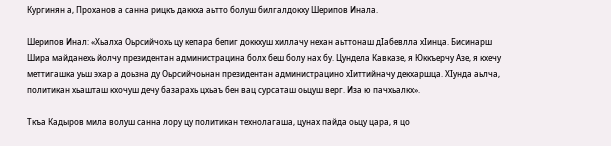Кургинян а, Проханов а санна рицкъ даккха аьтто болуш билгалдокху Шерипов Инала.

Шерипов Инал: «Хьалха Оьрсийчохь цу кепара бепиг доккхуш хиллачу нехан аьттонаш дIабевлла хIинца. Бисинарш Шира майданехь йолчу президентан администрацина болх беш болу нах бу. Цундела Кавказе, я Юккъерчу Азе, я кхечу меттигашка уьш эхар а доьзна ду Оьрсийчоьнан президентан администрацино хIиттийначу декхаршца. ХIунда аьлча, политикан хьашташ кхочуш дечу базарахь цхьаъ бен вац сурсаташ оьцуш верг. Иза ю пачхьалкх».

Ткъа Кадыров мила волуш санна лору цу политикан технолагаша, цунах пайда оьцу цара, я цо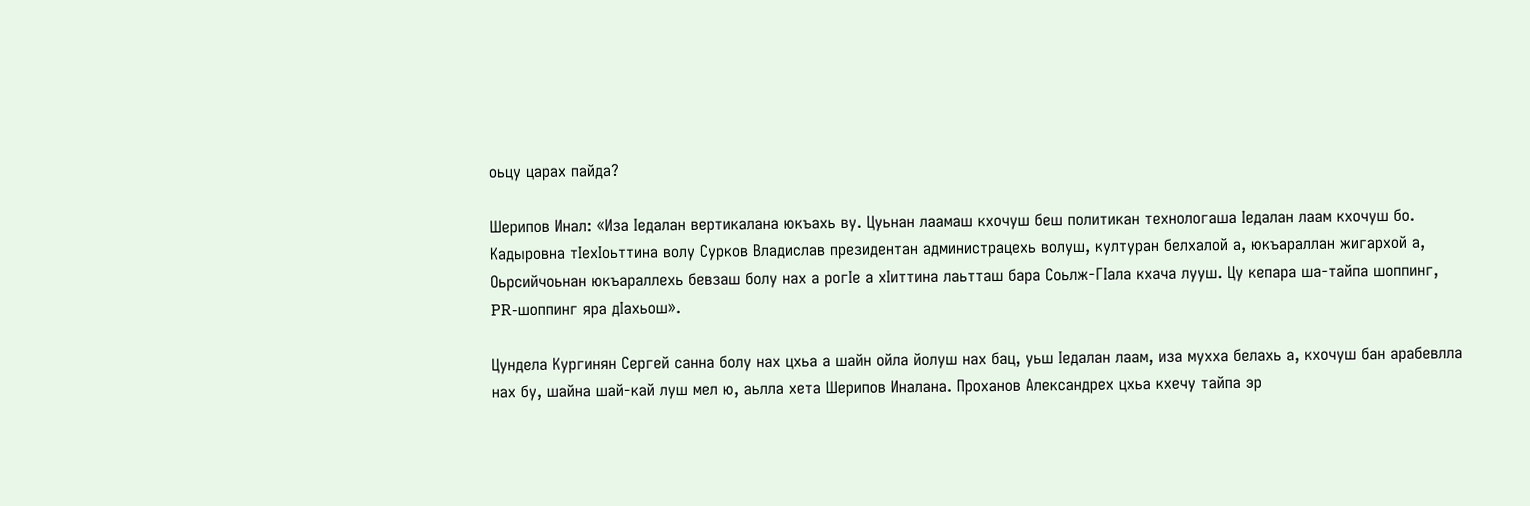оьцу царах пайда?

Шерипов Инал: «Иза Iедалан вертикалана юкъахь ву. Цуьнан лаамаш кхочуш беш политикан технологаша Iедалан лаам кхочуш бо. Кадыровна тIехIоьттина волу Сурков Владислав президентан администрацехь волуш, културан белхалой а, юкъараллан жигархой а, Оьрсийчоьнан юкъараллехь бевзаш болу нах а рогIе а хIиттина лаьтташ бара Соьлж-ГIала кхача лууш. Цу кепара ша-тайпа шоппинг, PR-шоппинг яра дIахьош».

Цундела Кургинян Сергей санна болу нах цхьа а шайн ойла йолуш нах бац, уьш Iедалан лаам, иза мухха белахь а, кхочуш бан арабевлла нах бу, шайна шай-кай луш мел ю, аьлла хета Шерипов Иналана. Проханов Александрех цхьа кхечу тайпа эр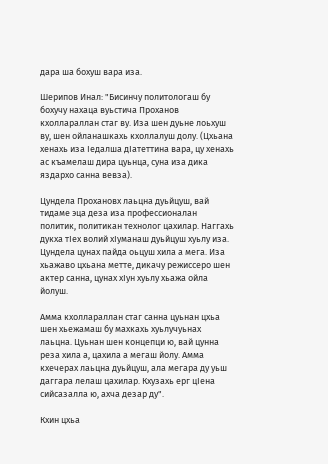дара ша бохуш вара иза.

Шерипов Инал: "Бисинчу политологаш бу бохучу нахаца вуьстича Проханов кхоллараллан стаг ву. Иза шен дуьне лоьхуш ву, шен ойланашкахь кхоллалуш долу. (Цхьана хенахь иза Iедалша дIатеттина вара, цу хенахь ас къамелаш дира цуьнца, суна иза дика яздархо санна вевза).

Цундела Прохановх лаьцна дуьйцуш, вай тидаме эца деза иза профессионалан политик, политикан технолог цахилар. Наггахь дукха тIех волий хIуманаш дуьйцуш хуьлу иза. Цундела цунах пайда оьцуш хила а мега. Иза хьажаво цхьана метте, дикачу режиссеро шен актер санна, цунах хIун хуьлу хьажа ойла йолуш.

Амма кхоллараллан стаг санна цуьнан цхьа шен хьежамаш бу махкахь хуьлучуьнах лаьцна. Цуьнан шен концепци ю, вай цунна реза хила а, цахила а мегаш йолу. Амма кхечерах лаьцна дуьйцуш, ала мегара ду уьш даггара лелаш цахилар. Кхузахь ерг цIена сийсазалла ю, ахча дезар ду".

Кхин цхьа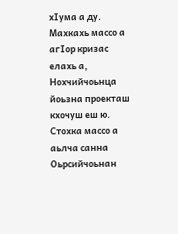хIума а ду. Махкахь массо а агIор кризас елахь а, Нохчийчоьнца йоьзна проекташ кхочуш еш ю. Стохка массо а аьлча санна Оьрсийчоьнан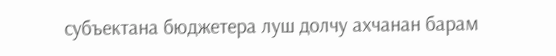субъектана бюджетера луш долчу ахчанан барам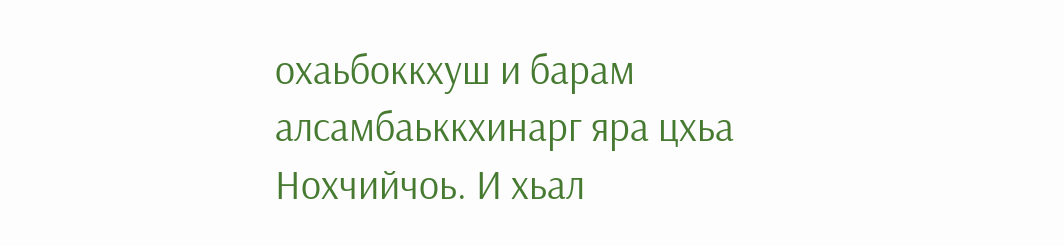охаьбоккхуш и барам алсамбаьккхинарг яра цхьа Нохчийчоь. И хьал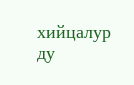хийцалур ду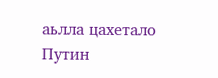аьлла цахетало Путин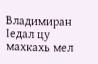Владимиран Iедал цу махкахь мел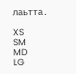лаьтта.

XS
SM
MD
LG